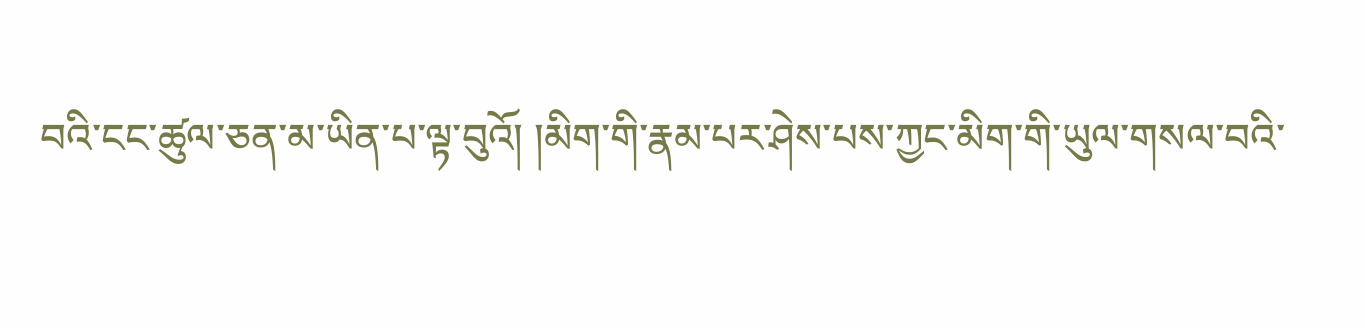བའི་ངང་ཚུལ་ཅན་མ་ཡིན་པ་ལྟ་བུའོ། །མིག་གི་རྣམ་པར་ཤེས་པས་ཀྱང་མིག་གི་ཡུལ་གསལ་བའི་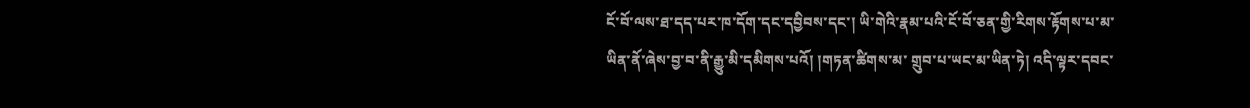ངོ་བོ་ལས་ཐ་དད་པར་ཁ་དོག་དང་དབྱིབས་དང་། ཡི་གེའི་རྣམ་པའི་ངོ་བོ་ཅན་གྱི་རིགས་རྟོགས་པ་མ་ཡིན་ནོ་ཞེས་བྱ་བ་ནི་རྒྱུ་མི་དམིགས་པའོ། །གཏན་ཚིགས་མ་ གྲུབ་པ་ཡང་མ་ཡིན་ཏེ། འདི་ལྟར་དབང་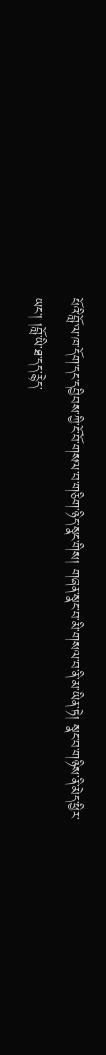པོའི་བློ་ལ་ཁ་དོག་དང་དབྱིབས་ཀྱི་ངོ་བོ་གསལ་བ་གཅིག་ཉིད་སྣང་གིས། གཞན་སྣང་བ་མི་གསལ་བ་ནི་མ་ཡིན་ཏེ། སྣང་བ་གཉིས་ནི་མེད་ཕྱིར་ཡང་། །བློ་ཡི་ཐ་དད་རྙེད་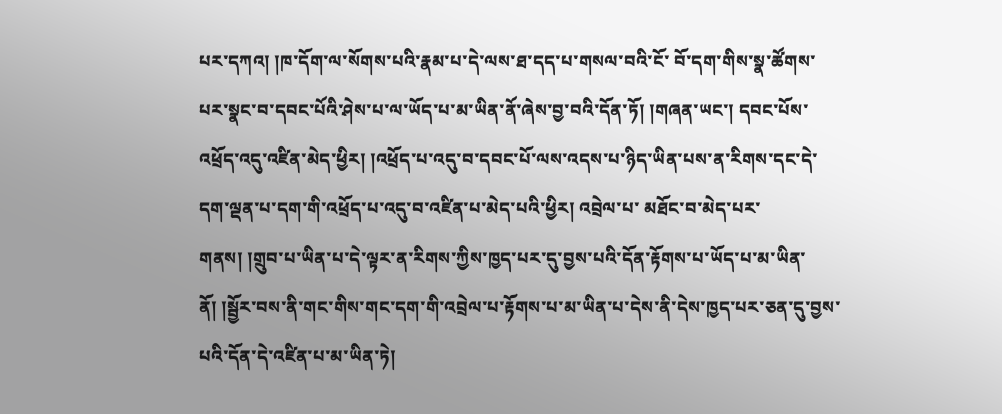པར་དཀའ། །ཁ་དོག་ལ་སོགས་པའི་རྣམ་པ་དེ་ལས་ཐ་དད་པ་གསལ་བའི་ངོ་ བོ་དག་གིས་སྣ་ཚོགས་པར་སྣང་བ་དབང་པོའི་ཤེས་པ་ལ་ཡོད་པ་མ་ཡིན་ནོ་ཞེས་བྱ་བའི་དོན་ཏོ། །གཞན་ཡང་། དབང་པོས་འཕྲོད་འདུ་འཛིན་མེད་ཕྱིར། །འཕྲོད་པ་འདུ་བ་དབང་པོ་ལས་འདས་པ་ཉིད་ཡིན་པས་ན་རིགས་དང་དེ་དག་ལྡན་པ་དག་གི་འཕྲོད་པ་འདུ་བ་འཛིན་པ་མེད་པའི་ཕྱིར། འབྲེལ་པ་ མཐོང་བ་མེད་པར་གནས། །གྲུབ་པ་ཡིན་པ་དེ་ལྟར་ན་རིགས་ཀྱིས་ཁྱད་པར་དུ་བྱས་པའི་དོན་རྟོགས་པ་ཡོད་པ་མ་ཡིན་ནོ། །སྦྱོར་བས་ནི་གང་གིས་གང་དག་གི་འབྲེལ་པ་རྟོགས་པ་མ་ཡིན་པ་དེས་ནི་དེས་ཁྱད་པར་ཅན་དུ་བྱས་པའི་དོན་དེ་འཛིན་པ་མ་ཡིན་ཏེ།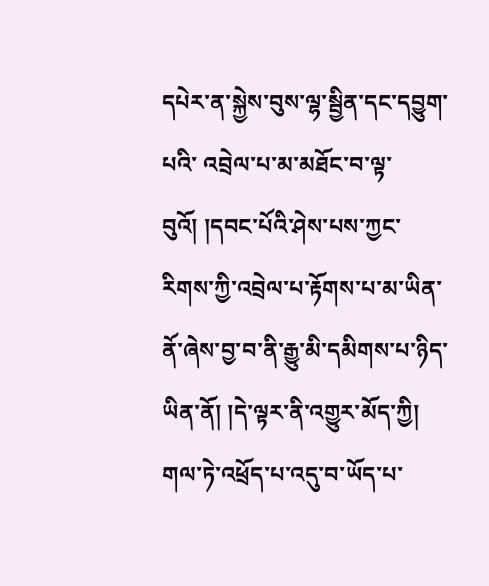དཔེར་ན་སྐྱེས་བུས་ལྷ་སྦྱིན་དང་དབྱུག་པའི་ འབྲེལ་པ་མ་མཐོང་བ་ལྟ་བུའོ། །དབང་པོའི་ཤེས་པས་ཀྱང་རིགས་ཀྱི་འབྲེལ་པ་རྟོགས་པ་མ་ཡིན་ནོ་ཞེས་བྱ་བ་ནི་རྒྱུ་མི་དམིགས་པ་ཉིད་ཡིན་ནོ། །དེ་ལྟར་ནི་འགྱུར་མོད་ཀྱི། གལ་ཏེ་འཕྲོད་པ་འདུ་བ་ཡོད་པ་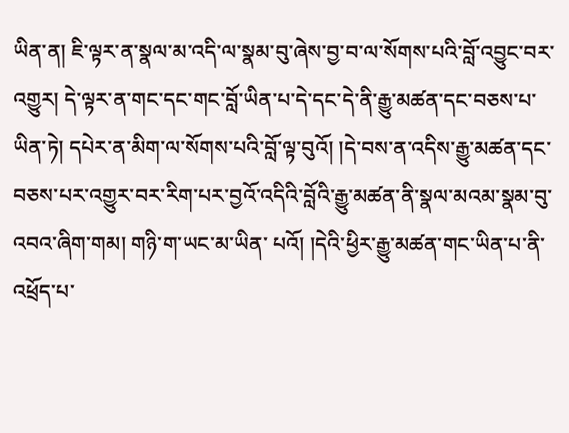ཡིན་ན། ཇི་ལྟར་ན་སྣལ་མ་འདི་ལ་སྣམ་བུ་ཞེས་བྱ་བ་ལ་སོགས་པའི་བློ་འབྱུང་བར་ འགྱུར། དེ་ལྟར་ན་གང་དང་གང་བློ་ཡིན་པ་དེ་དང་དེ་ནི་རྒྱུ་མཚན་དང་བཅས་པ་ཡིན་ཏེ། དཔེར་ན་མིག་ལ་སོགས་པའི་བློ་ལྟ་བུའོ། །དེ་བས་ན་འདིས་རྒྱུ་མཚན་དང་བཅས་པར་འགྱུར་བར་རིག་པར་བྱའོ་འདིའི་བློའི་རྒྱུ་མཚན་ནི་སྣལ་མའམ་སྣམ་བུ་འབའ་ཞིག་གམ། གཉི་ག་ཡང་མ་ཡིན་ པའོ། །དེའི་ཕྱིར་རྒྱུ་མཚན་གང་ཡིན་པ་ནི་འཕྲོད་པ་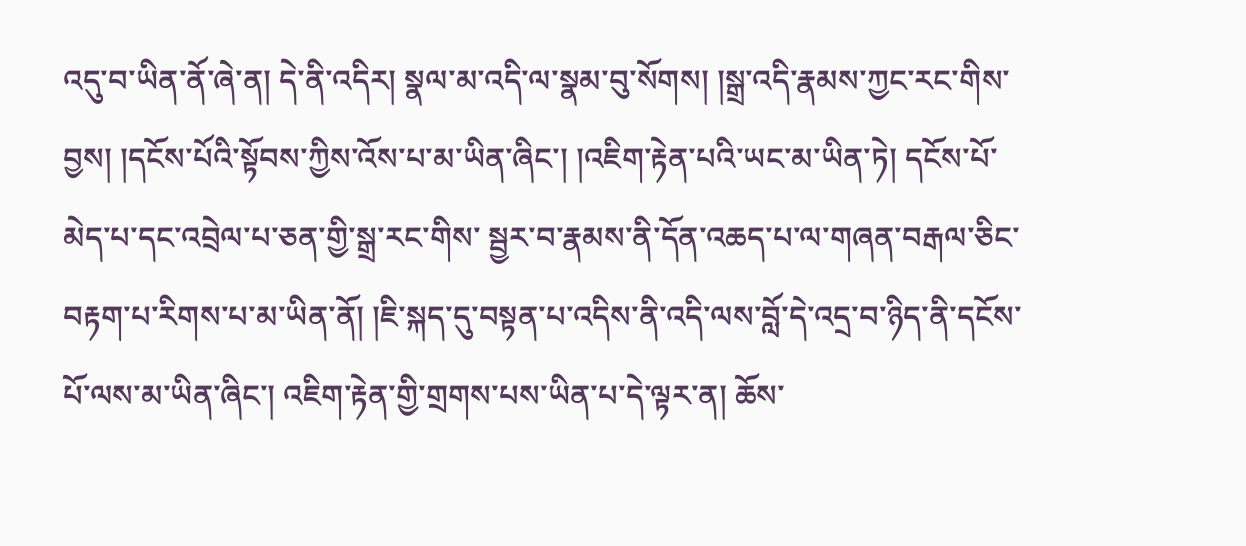འདུ་བ་ཡིན་ནོ་ཞེ་ན། དེ་ནི་འདིར། སྣལ་མ་འདི་ལ་སྣམ་བུ་སོགས། །སྒྲ་འདི་རྣམས་ཀྱང་རང་གིས་བྱས། །དངོས་པོའི་སྟོབས་ཀྱིས་འོས་པ་མ་ཡིན་ཞིང་། །འཇིག་རྟེན་པའི་ཡང་མ་ཡིན་ཏེ། དངོས་པོ་མེད་པ་དང་འབྲེལ་པ་ཅན་གྱི་སྒྲ་རང་གིས་ སྦྱར་བ་རྣམས་ནི་དོན་འཆད་པ་ལ་གཞན་བརྒལ་ཅིང་བརྟག་པ་རིགས་པ་མ་ཡིན་ནོ། །ཇི་སྐད་དུ་བསྟན་པ་འདིས་ནི་འདི་ལས་བློ་དེ་འདྲ་བ་ཉིད་ནི་དངོས་པོ་ལས་མ་ཡིན་ཞིང་། འཇིག་རྟེན་གྱི་གྲགས་པས་ཡིན་པ་དེ་ལྟར་ན། ཆོས་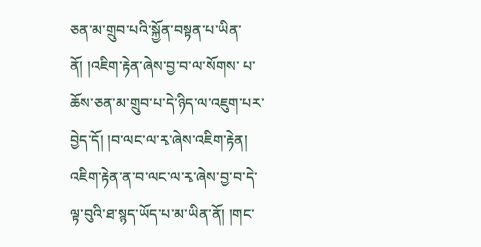ཅན་མ་གྲུབ་པའི་སྐྱོན་བསྟན་པ་ཡིན་ནོ། །འཇིག་རྟེན་ཞེས་བྱ་བ་ལ་སོགས་ པ་ཆོས་ཅན་མ་གྲུབ་པ་དེ་ཉིད་ལ་འཇུག་པར་བྱེད་དོ། །བ་ལང་ལ་རྭ་ཞེས་འཇིག་རྟེན། འཇིག་རྟེན་ན་བ་ལང་ལ་རྭ་ཞེས་བྱ་བ་དེ་ལྟ་བུའི་ཐ་སྙད་ཡོད་པ་མ་ཡིན་ནོ། །གང་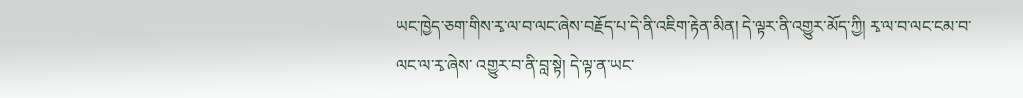ཡང་ཁྱེད་ཅག་གིས་རྭ་ལ་བ་ལང་ཞེས་བརྗོད་པ་དེ་ནི་འཇིག་རྟེན་མིན། དེ་ལྟར་ནི་འགྱུར་མོད་ཀྱི། རྭ་ལ་བ་ལང་ངམ་བ་ལང་ལ་རྭ་ཞེས་ འགྱུར་བ་ནི་བླ་སྟེ། དེ་ལྟ་ན་ཡང་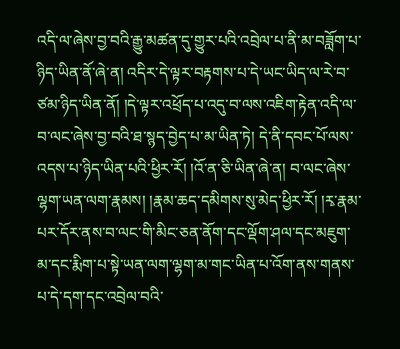འདི་ལ་ཞེས་བྱ་བའི་རྒྱུ་མཚན་དུ་གྱུར་པའི་འབྲེལ་པ་ནི་མ་བཟློག་པ་ཉིད་ཡིན་ནོ་ཞེ་ན། འདིར་དེ་ལྟར་བརྟགས་པ་དེ་ཡང་ཡིད་ལ་རེ་བ་ཙམ་ཉིད་ཡིན་ནོ། །དེ་ལྟར་འཕྲོད་པ་འདུ་བ་ལས་འཇིག་རྟེན་འདི་ལ་བ་ལང་ཞེས་བྱ་བའི་ཐ་སྙད་བྱེད་པ་མ་ཡིན་ཏེ། དེ་ནི་དབང་པོ་ལས་ འདས་པ་ཉིད་ཡིན་པའི་ཕྱིར་རོ། །འོ་ན་ཅི་ཡིན་ཞེ་ན། བ་ལང་ཞེས་ལྷག་ཡན་ལག་རྣམས། །རྣམ་ཆད་དམིགས་སུ་མེད་ཕྱིར་རོ། །རྭ་རྣམ་པར་དོར་ནས་བ་ལང་གི་མིང་ཅན་ནོག་དང་ལྡོག་ཤལ་དང་མཇུག་མ་དང་རྨིག་པ་སྟེ་ཡན་ལག་ལྷག་མ་གང་ཡིན་པ་འོག་ནས་གནས་པ་དེ་དག་དང་འབྲེལ་བའི་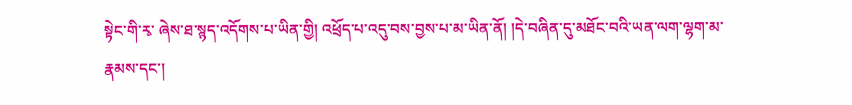སྟེང་གི་རྭ་ ཞེས་ཐ་སྙད་འདོགས་པ་ཡིན་གྱི། འཕྲོད་པ་འདུ་བས་བྱས་པ་མ་ཡིན་ནོ། །དེ་བཞིན་དུ་མཐོང་བའི་ཡན་ལག་ལྷག་མ་རྣམས་དང་།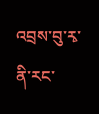འབྲས་བུ་རྭ་ནི་རང་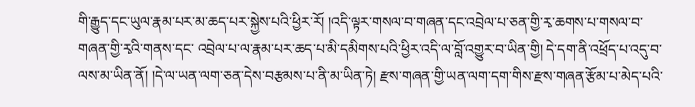གི་རྒྱུད་དང་ཡུལ་རྣམ་པར་མ་ཆད་པར་སྐྱེས་པའི་ཕྱིར་རོ། །འདི་ལྟར་གསལ་བ་གཞན་དང་འབྲེལ་པ་ཅན་གྱི་རྭ་ཆགས་པ་གསལ་བ་གཞན་གྱི་རྭའི་གནས་དང་ འབྲེལ་པ་ལ་རྣམ་པར་ཆད་པ་མི་དམིགས་པའི་ཕྱིར་འདི་ལ་བློ་འགྱུར་བ་ཡིན་གྱི། དེ་དག་ནི་འཕྲོད་པ་འདུ་བ་ལས་མ་ཡིན་ནོ། །དེ་ལ་ཡན་ལག་ཅན་དེས་བརྩམས་པ་ནི་མ་ཡིན་ཏེ། རྫས་གཞན་གྱི་ཡན་ལག་དག་གིས་རྫས་གཞན་རྩོམ་པ་མེད་པའི་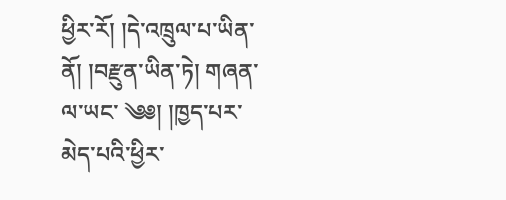ཕྱིར་རོ། །དེ་འཁྲུལ་པ་ཡིན་ནོ། །བརྫུན་ཡིན་ཏེ། གཞན་ལ་ཡང་ ༄༅། །ཁྱད་པར་མེད་པའི་ཕྱིར་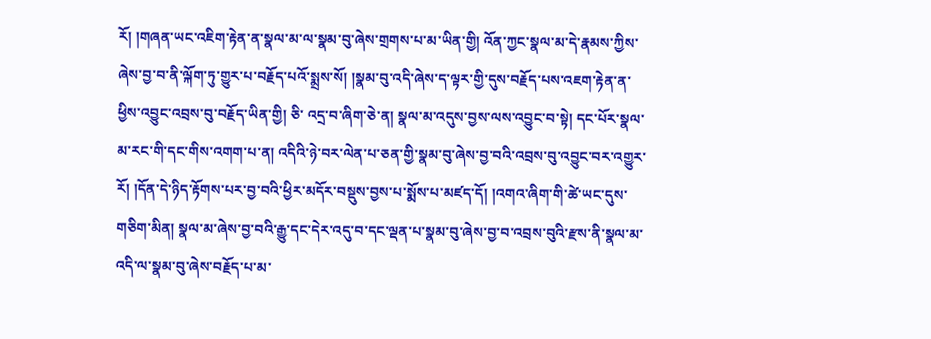རོ། །གཞན་ཡང་འཇིག་རྟེན་ན་སྣལ་མ་ལ་སྣམ་བུ་ཞེས་གྲགས་པ་མ་ཡིན་གྱི། འོན་ཀྱང་སྣལ་མ་དེ་རྣམས་ཀྱིས་ཞེས་བྱ་བ་ནི་ལྐོག་ཏུ་གྱུར་པ་བརྗོད་པའོ་སྨྲས་སོ། །སྣམ་བུ་འདི་ཞེས་ད་ལྟར་གྱི་དུས་བརྗོད་པས་འཇག་རྟེན་ན་ཕྱིས་འབྱུང་འབྲས་བུ་བརྗོད་ཡིན་གྱི། ཅི་ འདྲ་བ་ཞིག་ཅེ་ན། སྣལ་མ་འདུས་བྱས་ལས་འབྱུང་བ་སྟེ། དང་པོར་སྣལ་མ་རང་གི་དང་གིས་འགག་པ་ན། འདིའི་ཉེ་བར་ལེན་པ་ཅན་གྱི་སྣམ་བུ་ཞེས་བྱ་བའི་འབྲས་བུ་འབྱུང་བར་འགྱུར་རོ། །དོན་དེ་ཉིད་རྟོགས་པར་བྱ་བའི་ཕྱིར་མདོར་བསྡུས་བྱས་པ་སྨོས་པ་མཛད་དོ། །འགའ་ཞིག་གི་ཚེ་ཡང་དུས་ གཅིག་མིན། སྣལ་མ་ཞེས་བྱ་བའི་རྒྱུ་དང་དེར་འདུ་བ་དང་ལྡན་པ་སྣམ་བུ་ཞེས་བྱ་བ་འབྲས་བུའི་རྫས་ནི་སྣལ་མ་འདི་ལ་སྣམ་བུ་ཞེས་བརྗོད་པ་མ་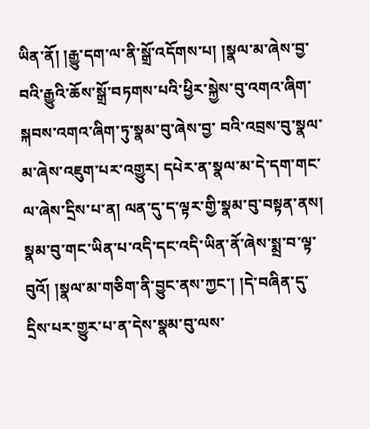ཡིན་ནོ། །རྒྱུ་དག་ལ་ནི་སྒྲོ་འདོགས་པ། །སྣལ་མ་ཞེས་བྱ་བའི་རྒྱུའི་ཆོས་སྒྲོ་བཏགས་པའི་ཕྱིར་སྐྱེས་བུ་འགའ་ཞིག་སྐབས་འགའ་ཞིག་ཏུ་སྣམ་བུ་ཞེས་བྱ་ བའི་འབྲས་བུ་སྣལ་མ་ཞེས་འཇུག་པར་འགྱུར། དཔེར་ན་སྣལ་མ་དེ་དག་གང་ལ་ཞེས་དྲིས་པ་ན། ལན་དུ་ད་ལྟར་གྱི་སྣམ་བུ་བསྟན་ནས། སྣམ་བུ་གང་ཡིན་པ་འདི་དང་འདི་ཡིན་ནོ་ཞེས་སྨྲ་བ་ལྟ་བུའོ། །སྣལ་མ་གཅིག་ནི་བྱུང་ནས་ཀྱང་། །དེ་བཞིན་དུ་དྲིས་པར་གྱུར་པ་ན་དེས་སྣམ་བུ་ལས་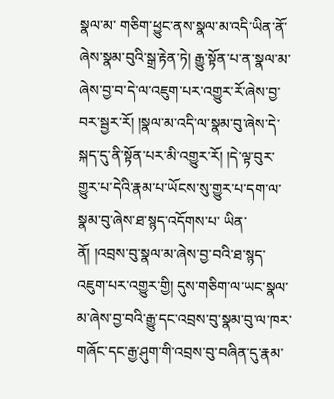སྣལ་མ་ གཅིག་ཕྱུང་ནས་སྣལ་མ་འདི་ཡིན་ནོ་ཞེས་སྣམ་བུའི་སྒྲ་རྟེན་ཏེ། རྒྱུ་སྟོན་པ་ན་སྣལ་མ་ཞེས་བྱ་བ་དེ་ལ་འཇུག་པར་འགྱུར་རོ་ཞེས་བྱ་བར་སྦྱར་རོ། །སྣལ་མ་འདི་ལ་སྣམ་བུ་ཞེས་དེ་སྐད་དུ་ནི་སྟོན་པར་མི་འགྱུར་རོ། །དེ་ལྟ་བུར་གྱུར་པ་དེའི་རྣམ་པ་ཡོངས་སུ་གྱུར་པ་དག་ལ་སྣམ་བུ་ཞེས་ཐ་སྙད་འདོགས་པ་ ཡིན་ནོ། །འབྲས་བུ་སྣལ་མ་ཞེས་བྱ་བའི་ཐ་སྙད་འཇུག་པར་འགྱུར་གྱི། དུས་གཅིག་ལ་ཡང་སྣལ་མ་ཞེས་བྱ་བའི་རྒྱུ་དང་འབྲས་བུ་སྣམ་བུ་ལ་ཁར་གཞོང་དང་རྒྱ་ཤུག་གི་འབྲས་བུ་བཞིན་དུ་རྣམ་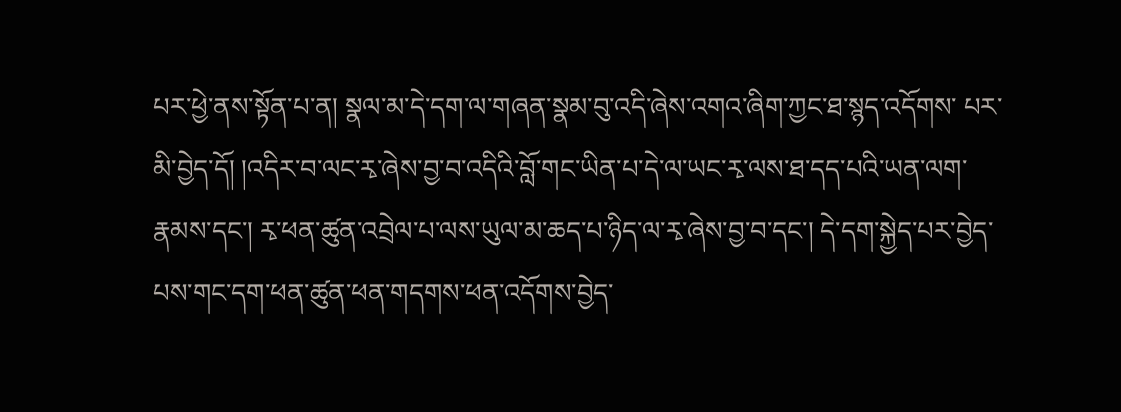པར་ཕྱེ་ནས་སྟོན་པ་ན། སྣལ་མ་དེ་དག་ལ་གཞན་སྣམ་བུ་འདི་ཞེས་འགའ་ཞིག་ཀྱང་ཐ་སྙད་འདོགས་ པར་མི་བྱེད་དོ། །འདིར་བ་ལང་རྭ་ཞེས་བྱ་བ་འདིའི་བློ་གང་ཡིན་པ་དེ་ལ་ཡང་རྭ་ལས་ཐ་དད་པའི་ཡན་ལག་རྣམས་དང་། རྭ་ཕན་ཚུན་འབྲེལ་པ་ལས་ཡུལ་མ་ཆད་པ་ཉིད་ལ་རྭ་ཞེས་བྱ་བ་དང་། དེ་དག་སྐྱེད་པར་བྱེད་པས་གང་དག་ཕན་ཚུན་ཕན་གདགས་ཕན་འདོགས་བྱེད་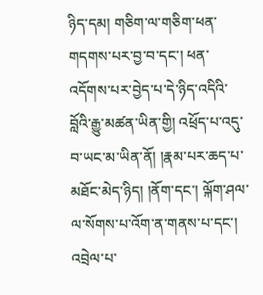ཉིད་དམ། གཅིག་ལ་གཅིག་ཕན་ གདགས་པར་བྱ་བ་དང་། ཕན་འདོགས་པར་བྱེད་པ་དེ་ཉིད་འདིའི་བློའི་རྒྱུ་མཚན་ཡིན་གྱི། འཕྲོད་པ་འདུ་བ་ཡང་མ་ཡིན་ནོ། །རྣམ་པར་ཆད་པ་མཐོང་མེད་ཉིད། །ནོག་དང་། ལྐོག་ཤལ་ལ་སོགས་པ་འོག་ན་གནས་པ་དང་། འབྲེལ་པ་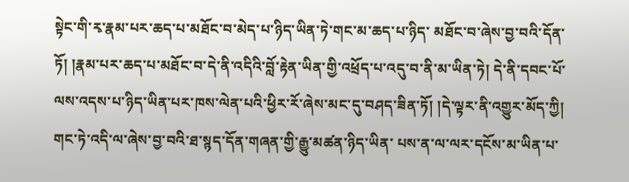སྟེང་གི་རྭ་རྣམ་པར་ཆད་པ་མཐོང་བ་མེད་པ་ཉིད་ཡིན་ཏེ་གང་མ་ཆད་པ་ཉིད་ མཐོང་བ་ཞེས་བྱ་བའི་དོན་ཏོ། །རྣམ་པར་ཆད་པ་མཐོང་བ་དེ་ནི་འདིའི་བློ་རྟེན་ཡིན་གྱི་འཕྲོད་པ་འདུ་བ་ནི་མ་ཡིན་ཏེ། དེ་ནི་དབང་པོ་ལས་འདས་པ་ཉིད་ཡིན་པར་ཁས་ལེན་པའི་ཕྱིར་རོ་ཞེས་མང་དུ་བཤད་ཟིན་ཏོ། །དེ་ལྟར་ནི་འགྱུར་མོད་ཀྱི། གང་ཏེ་འདི་ལ་ཞེས་བྱ་བའི་ཐ་སྙད་དོན་གཞན་གྱི་རྒྱུ་མཚན་ཉིད་ཡིན་ པས་ན་ལ་ལར་དངོས་མ་ཡིན་པ་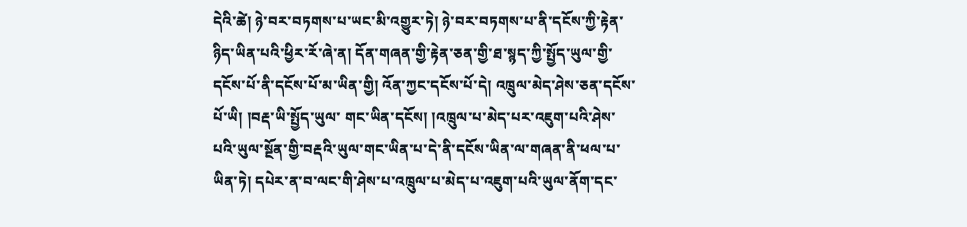དེའི་ཚེ། ཉེ་བར་བཏགས་པ་ཡང་མི་འགྱུར་ཏེ། ཉེ་བར་བཏགས་པ་ནི་དངོས་ཀྱི་རྟེན་ཉིད་ཡིན་པའི་ཕྱིར་རོ་ཞེ་ན། དོན་གཞན་གྱི་རྟེན་ཅན་གྱི་ཐ་སྙད་ཀྱི་སྤྱོད་ཡུལ་གྱི་དངོས་པོ་ནི་དངོས་པོ་མ་ཡིན་གྱི། འོན་ཀྱང་དངོས་པོ་དེ། འཁྲུལ་མེད་ཤེས་ཅན་དངོས་པོ་ཡི། །བརྡ་ཡི་སྤྱོད་ཡུལ་ གང་ཡིན་དངོས། །འཁྲུལ་པ་མེད་པར་འཇུག་པའི་ཤེས་པའི་ཡུལ་སྔོན་གྱི་བརྡའི་ཡུལ་གང་ཡིན་པ་དེ་ནི་དངོས་ཡིན་ལ་གཞན་ནི་ཕལ་པ་ཡིན་ཏེ། དཔེར་ན་བ་ལང་གི་ཤེས་པ་འཁྲུལ་པ་མེད་པ་འཇུག་པའི་ཡུལ་ནོག་དང་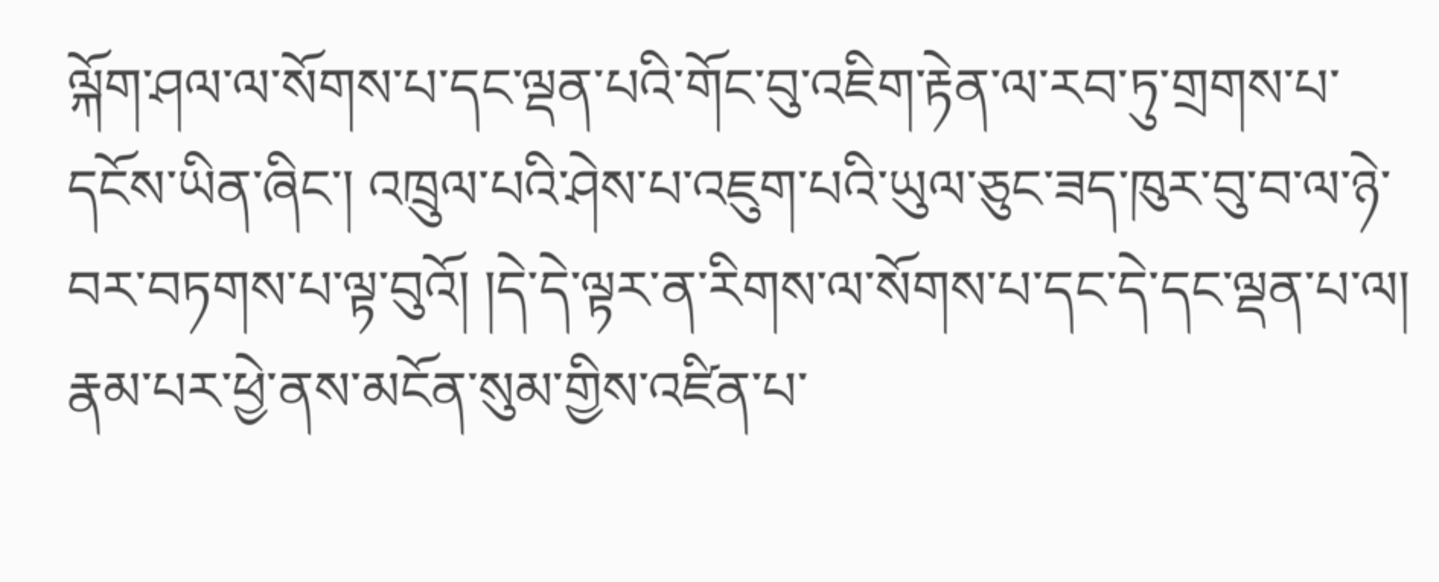ལྐོག་ཤལ་ལ་སོགས་པ་དང་ལྡན་པའི་གོང་བུ་འཇིག་རྟེན་ལ་རབ་ཏུ་གྲགས་པ་ དངོས་ཡིན་ཞིང་། འཁྲུལ་པའི་ཤེས་པ་འཇུག་པའི་ཡུལ་ཅུང་ཟད་ཁུར་བུ་བ་ལ་ཉེ་བར་བཏགས་པ་ལྟ་བུའོ། །དེ་དེ་ལྟར་ན་རིགས་ལ་སོགས་པ་དང་དེ་དང་ལྡན་པ་ལ། རྣམ་པར་ཕྱེ་ནས་མངོན་སུམ་གྱིས་འཛིན་པ་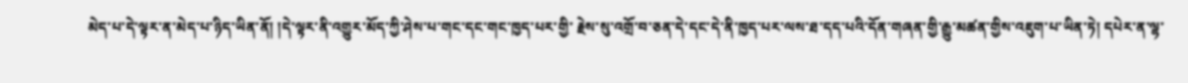མེད་པ་དེ་ལྟར་ན་མེད་པ་ཉིད་ཡིན་ནོ། །དེ་ལྟར་ནི་འགྱུར་མོད་ཀྱི་ཤེས་པ་གང་དང་གང་ཁྱད་པར་གྱི་ རྗེས་སུ་འགྲོ་བ་ཅན་དེ་དང་དེ་ནི་ཁྱད་པར་ལས་ཐ་དད་པའི་དོན་གཞན་གྱི་རྒྱུ་མཚན་གྱིས་འཇུག་པ་ཡིན་ཏེ། དཔེར་ན་ལྷ་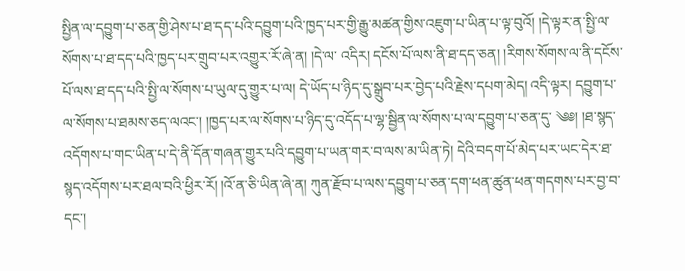སྤྱིན་ལ་དབྱུག་པ་ཅན་གྱི་ཤེས་པ་ཐ་དད་པའི་དབྱུག་པའི་ཁྱད་པར་གྱི་རྒྱུ་མཚན་གྱིས་འཇུག་པ་ཡིན་པ་ལྟ་བུའོ། །དེ་ལྟར་ན་སྤྱི་ལ་སོགས་པ་ཐ་དད་པའི་ཁྱད་པར་གྲུབ་པར་འགྱུར་རོ་ཞེ་ན། །དེ་ལ་ འདིར། དངོས་པོ་ལས་ནི་ཐ་དད་ཅན། །རིགས་སོགས་ལ་ནི་དངོས་པོ་ལས་ཐ་དད་པའི་སྤྱི་ལ་སོགས་པ་ཡུལ་དུ་གྱུར་པ་ལ། དེ་ཡོད་པ་ཉིད་དུ་སྒྲུབ་པར་བྱེད་པའི་རྗེས་དཔག་མེད། འདི་ལྟར། དབྱུག་པ་ལ་སོགས་པ་ཐམས་ཅད་ལའང་། །ཁྱད་པར་ལ་སོགས་པ་ཉིད་དུ་འདོད་པ་ལྷ་སྦྱིན་ལ་སོགས་པ་ལ་དབྱུག་པ་ཅན་དུ་ ༄༅། །ཐ་སྙད་འདོགས་པ་གང་ཡིན་པ་དེ་ནི་དོན་གཞན་གྱུར་པའི་དབྱུག་པ་ཡན་གར་བ་ལས་མ་ཡིན་ཏེ། དེའི་བདག་པོ་མེད་པར་ཡང་དེར་ཐ་སྙད་འདོགས་པར་ཐལ་བའི་ཕྱིར་རོ། །འོ་ན་ཅི་ཡིན་ཞེ་ན། ཀུན་རྫོབ་པ་ལས་དབྱུག་པ་ཅན་དག་ཕན་ཚུན་ཕན་གདགས་པར་བྱ་བ་དང་།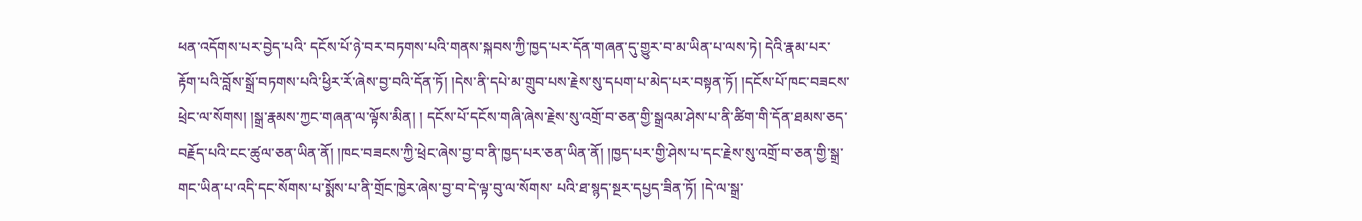ཕན་འདོགས་པར་བྱེད་པའི་ དངོས་པོ་ཉེ་བར་བཏགས་པའི་གནས་སྐབས་ཀྱི་ཁྱད་པར་དོན་གཞན་དུ་གྱུར་བ་མ་ཡིན་པ་ལས་ཏེ། དེའི་རྣམ་པར་རྟོག་པའི་བློས་སྒྲོ་བཏགས་པའི་ཕྱིར་རོ་ཞེས་བྱ་བའི་དོན་ཏོ། །དེས་ནི་དཔེ་མ་གྲུབ་པས་རྗེས་སུ་དཔག་པ་མེད་པར་བསྟན་ཏོ། །དངོས་པོ་ཁང་བཟངས་ཕྲེང་ལ་སོགས། །སྒྲ་རྣམས་ཀྱང་གཞན་ལ་ལྟོས་མིན། ། དངོས་པོ་དངོས་གཞི་ཞེས་རྗེས་སུ་འགྲོ་བ་ཅན་གྱི་སྒྲའམ་ཤེས་པ་ནི་ཚིག་གི་དོན་ཐམས་ཅད་བརྗོད་པའི་ངང་ཚུལ་ཅན་ཡིན་ནོ། །ཁང་བཟངས་ཀྱི་ཕྲེང་ཞེས་བྱ་བ་ནི་ཁྱད་པར་ཅན་ཡིན་ནོ། །ཁྱད་པར་གྱི་ཤེས་པ་དང་རྗེས་སུ་འགྲོ་བ་ཅན་གྱི་སྒྲ་གང་ཡིན་པ་འདི་དང་སོགས་པ་སྨོས་པ་ནི་གྲོང་ཁྱེར་ཞེས་བྱ་བ་དེ་ལྟ་བུ་ལ་སོགས་ པའི་ཐ་སྙད་སྔར་དཔྱད་ཟིན་ཏོ། །དེ་ལ་སྒྲ་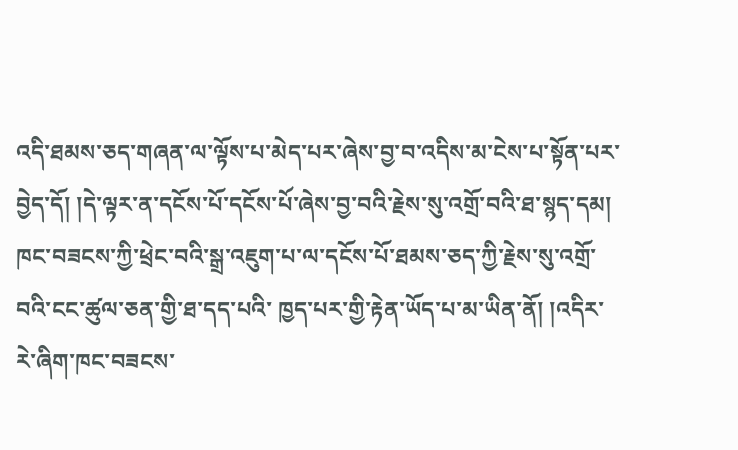འདི་ཐམས་ཅད་གཞན་ལ་ལྟོས་པ་མེད་པར་ཞེས་བྱ་བ་འདིས་མ་ངེས་པ་སྟོན་པར་བྱེད་དོ། །དེ་ལྟར་ན་དངོས་པོ་དངོས་པོ་ཞེས་བྱ་བའི་རྗེས་སུ་འགྲོ་བའི་ཐ་སྙད་དམ། ཁང་བཟངས་ཀྱི་ཕྲེང་བའི་སྒྲ་འཇུག་པ་ལ་དངོས་པོ་ཐམས་ཅད་ཀྱི་རྗེས་སུ་འགྲོ་བའི་ངང་ཚུལ་ཅན་གྱི་ཐ་དད་པའི་ ཁྱད་པར་གྱི་རྟེན་ཡོད་པ་མ་ཡིན་ནོ། །འདིར་རེ་ཞིག་ཁང་བཟངས་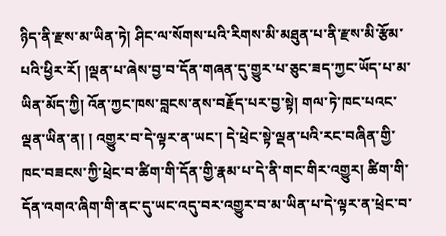ཉིད་ནི་རྫས་མ་ཡིན་ཏེ། ཤིང་ལ་སོགས་པའི་རིགས་མི་མཐུན་པ་ནི་རྫས་མི་རྩོམ་པའི་ཕྱིར་རོ། །ལྡན་པ་ཞེས་བྱ་བ་དོན་གཞན་དུ་གྱུར་པ་ཅུང་ཟད་ཀྱང་ཡོད་པ་མ་ཡིན་མོད་ཀྱི། འོན་ཀྱང་ཁས་བླངས་ནས་བརྗོད་པར་བྱ་སྟེ། གལ་ཏེ་ཁང་པའང་ལྡན་ཡིན་ན། ། འགྱུར་བ་དེ་ལྟར་ན་ཡང་། དེ་ཕྲེང་སྟེ་ལྡན་པའི་རང་བཞིན་གྱི་ཁང་བཟངས་ཀྱི་ཕྲེང་བ་ཚིག་གི་དོན་གྱི་རྣམ་པ་དེ་ནི་གང་གིར་འགྱུར། ཚིག་གི་དོན་འགའ་ཞིག་གི་ནང་དུ་ཡང་འདུ་བར་འགྱུར་བ་མ་ཡིན་པ་དེ་ལྟར་ན་ཕྲེང་བ་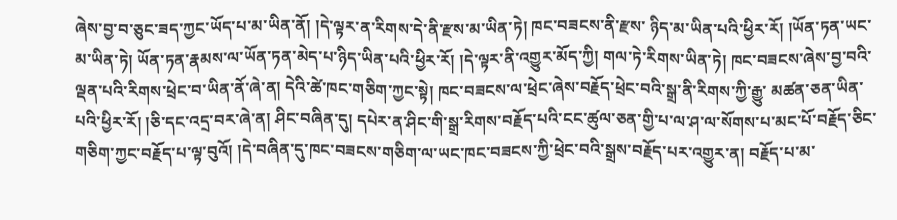ཞེས་བྱ་བ་ཅུང་ཟད་ཀྱང་ཡོད་པ་མ་ཡིན་ནོ། །དེ་ལྟར་ན་རིགས་དེ་ནི་རྫས་མ་ཡིན་ཏེ། ཁང་བཟངས་ནི་རྫས་ ཉིད་མ་ཡིན་པའི་ཕྱིར་རོ། །ཡོན་ཏན་ཡང་མ་ཡིན་ཏེ། ཡོན་ཏན་རྣམས་ལ་ཡོན་ཏན་མེད་པ་ཉིད་ཡིན་པའི་ཕྱིར་རོ། །དེ་ལྟར་ནི་འགྱུར་མོད་ཀྱི། གལ་ཏེ་རིགས་ཡིན་ཏེ། ཁང་བཟངས་ཞེས་བྱ་བའི་ལྡན་པའི་རིགས་ཕྲེང་བ་ཡིན་ནོ་ཞེ་ན། དེའི་ཚེ་ཁང་གཅིག་ཀྱང་སྟེ། ཁང་བཟངས་ལ་ཕྲེང་ཞེས་བརྗོད་ཕྲེང་བའི་སྒྲ་ནི་རིགས་ཀྱི་རྒྱུ་ མཚན་ཅན་ཡིན་པའི་ཕྱིར་རོ། །ཅི་དང་འདྲ་བར་ཞེ་ན། ཤིང་བཞིན་དུ། དཔེར་ན་ཤིང་གི་སྒྲ་རིགས་བརྗོད་པའི་ངང་ཚུལ་ཅན་གྱི་པ་ལ་ཤ་ལ་སོགས་པ་མང་པོ་བརྗོད་ཅིང་གཅིག་ཀྱང་བརྗོད་པ་ལྟ་བུའོ། །དེ་བཞིན་དུ་ཁང་བཟངས་གཅིག་ལ་ཡང་ཁང་བཟངས་ཀྱི་ཕྲེང་བའི་སྒྲས་བརྗོད་པར་འགྱུར་ན། བརྗོད་པ་མ་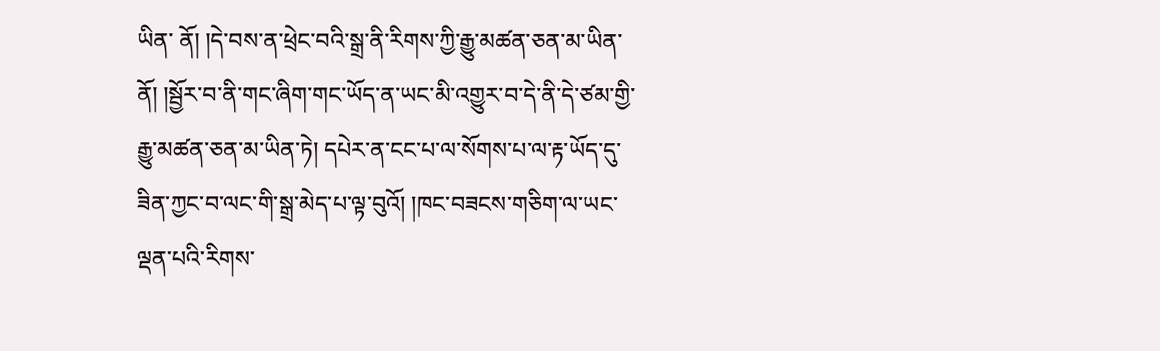ཡིན་ ནོ། །དེ་བས་ན་ཕྲེང་བའི་སྒྲ་ནི་རིགས་ཀྱི་རྒྱུ་མཚན་ཅན་མ་ཡིན་ནོ། །སྦྱོར་བ་ནི་གང་ཞིག་གང་ཡོད་ན་ཡང་མི་འགྱུར་བ་དེ་ནི་དེ་ཙམ་གྱི་རྒྱུ་མཚན་ཅན་མ་ཡིན་ཏེ། དཔེར་ན་ངང་པ་ལ་སོགས་པ་ལ་རྟ་ཡོད་དུ་ཟིན་ཀྱང་བ་ལང་གི་སྒྲ་མེད་པ་ལྟ་བུའོ། །ཁང་བཟངས་གཅིག་ལ་ཡང་ལྡན་པའི་རིགས་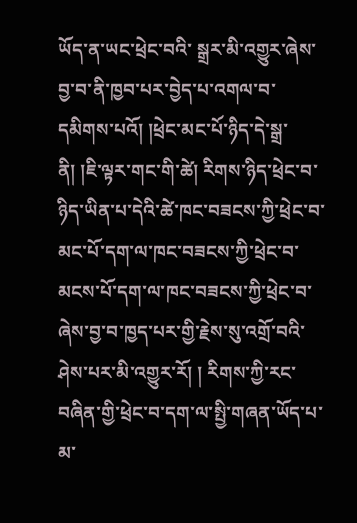ཡོད་ན་ཡང་ཕྲེང་བའི་ སྒྲར་མི་འགྱུར་ཞེས་བྱ་བ་ནི་ཁྱབ་པར་བྱེད་པ་འགལ་བ་དམིགས་པའོ། །ཕྲེང་མང་པོ་ཉིད་དེ་སྒྲ་ནི། །ཇི་ལྟར་གང་གི་ཚེ། རིགས་ཉིད་ཕྲེང་བ་ཉིད་ཡིན་པ་དེའི་ཚེ་ཁང་བཟངས་ཀྱི་ཕྲེང་བ་མང་པོ་དག་ལ་ཁང་བཟངས་ཀྱི་ཕྲེང་བ་མངས་པོ་དག་ལ་ཁང་བཟངས་ཀྱི་ཕྲེང་བ་ཞེས་བྱ་བ་ཁྱད་པར་གྱི་རྗེས་སུ་འགྲོ་བའི་ཤེས་པར་མི་འགྱུར་རོ། ། རིགས་ཀྱི་རང་བཞིན་གྱི་ཕྲེང་བ་དག་ལ་སྤྱི་གཞན་ཡོད་པ་མ་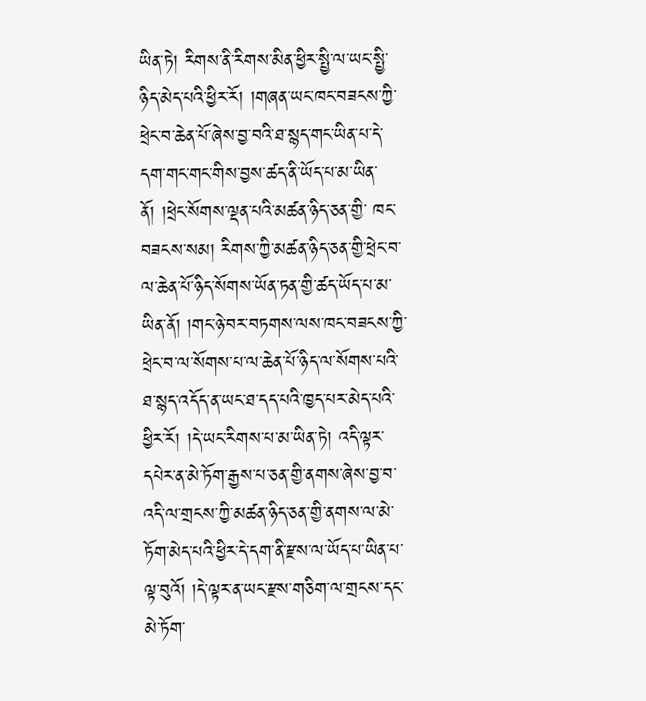ཡིན་ཏེ། རིགས་ནི་རིགས་མིན་ཕྱིར་སྤྱི་ལ་ཡང་སྤྱི་ཉིད་མེད་པའི་ཕྱིར་རོ། །གཞན་ཡང་ཁང་བཟངས་ཀྱི་ཕྲེང་བ་ཆེན་པོ་ཞེས་བྱ་བའི་ཐ་སྙད་གང་ཡིན་པ་དེ་དག་གང་གང་གིས་བྱས་ཚད་ནི་ཡོད་པ་མ་ཡིན་ནོ། །ཕྲེང་སོགས་ལྡན་པའི་མཚན་ཉིད་ཅན་གྱི་ ཁང་བཟངས་སམ། རིགས་ཀྱི་མཚན་ཉིད་ཅན་གྱི་ཕྲེང་བ་ལ་ཆེན་པོ་ཉིད་སོགས་ཡོན་ཏན་གྱི་ཚད་ཡོད་པ་མ་ཡིན་ནོ། །གང་ཉེ་བར་བཏགས་ལས་ཁང་བཟངས་ཀྱི་ཕྲེང་བ་ལ་སོགས་པ་ལ་ཆེན་པོ་ཉིད་ལ་སོགས་པའི་ཐ་སྙད་འདོད་ན་ཡང་ཐ་དད་པའི་ཁྱད་པར་མེད་པའི་ཕྱིར་རོ། །དེ་ཡང་རིགས་པ་མ་ཡིན་ཏེ། འདི་ལྟར་དཔེར་ན་མེ་ཏོག་རྒྱས་པ་ཅན་གྱི་ནགས་ཞེས་བྱ་བ་འདི་ལ་གྲངས་ཀྱི་མཚན་ཉིད་ཅན་གྱི་ནགས་ལ་མེ་ཏོག་མེད་པའི་ཕྱིར་དེ་དག་ནི་རྫས་ལ་ཡོད་པ་ཡིན་པ་ལྟ་བུའོ། །དེ་ལྟར་ན་ཡང་རྫས་གཅིག་ལ་གྲངས་དང་མེ་ཏོག་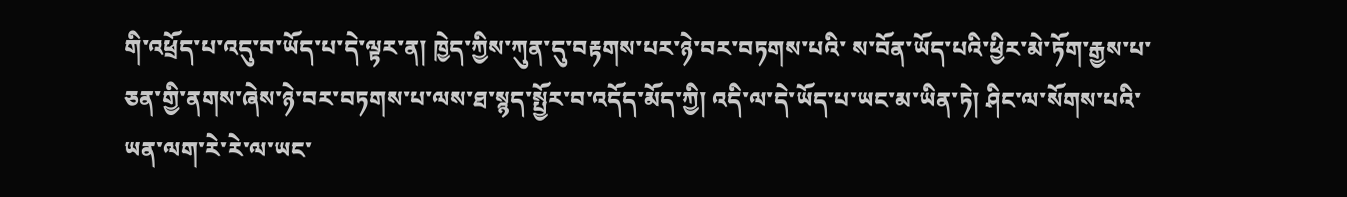གི་འཕྲོད་པ་འདུ་བ་ཡོད་པ་དེ་ལྟར་ན། ཁྱེད་ཀྱིས་ཀུན་དུ་བརྟགས་པར་ཉེ་བར་བཏགས་པའི་ ས་བོན་ཡོད་པའི་ཕྱིར་མེ་ཏོག་རྒྱས་པ་ཅན་གྱི་ནགས་ཞེས་ཉེ་བར་བཏགས་པ་ལས་ཐ་སྙད་སྤྱོར་བ་འདོད་མོད་ཀྱི། འདི་ལ་དེ་ཡོད་པ་ཡང་མ་ཡིན་ཏེ། ཤིང་ལ་སོགས་པའི་ཡན་ལག་རེ་རེ་ལ་ཡང་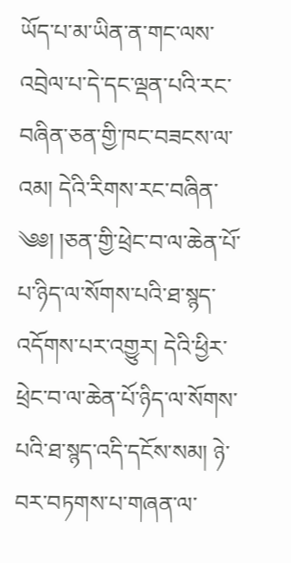ཡོད་པ་མ་ཡིན་ན་གང་ལས་འབྲེལ་པ་དེ་དང་ལྡན་པའི་རང་བཞིན་ཅན་གྱི་ཁང་བཟངས་ལ་འམ། དེའི་རིགས་རང་བཞིན་ ༄༅། །ཅན་གྱི་ཕྲེང་བ་ལ་ཆེན་པོ་པ་ཉིད་ལ་སོགས་པའི་ཐ་སྙད་འདོགས་པར་འགྱུར། དེའི་ཕྱིར་ཕྲེང་བ་ལ་ཆེན་པོ་ཉིད་ལ་སོགས་པའི་ཐ་སྙད་འདི་དངོས་སམ། ཉེ་བར་བཏགས་པ་གཞན་ལ་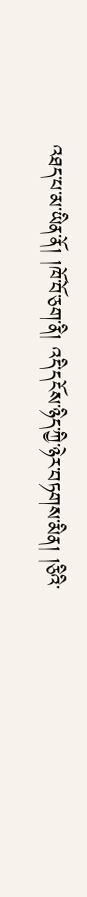འཐད་པ་མ་ཡིན་ནོ། །ཁོ་བོ་ཅག་ནི། འདི་དངོས་ཉིད་ཀྱི་ཉེར་བཏགས་མིན། །ཅིའི་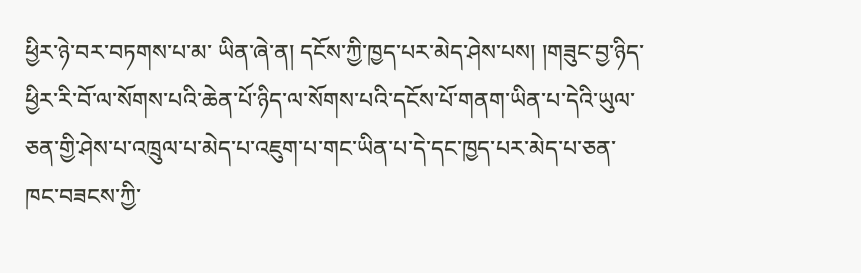ཕྱིར་ཉེ་བར་བཏགས་པ་མ་ ཡིན་ཞེ་ན། དངོས་ཀྱི་ཁྱད་པར་མེད་ཤེས་པས། །གཟུང་བྱ་ཉིད་ཕྱིར་རི་བོ་ལ་སོགས་པའི་ཆེན་པོ་ཉིད་ལ་སོགས་པའི་དངོས་པོ་གནག་ཡིན་པ་དེའི་ཡུལ་ཅན་གྱི་ཤེས་པ་འཁྲུལ་པ་མེད་པ་འཇུག་པ་གང་ཡིན་པ་དེ་དང་ཁྱད་པར་མེད་པ་ཅན་ཁང་བཟངས་ཀྱི་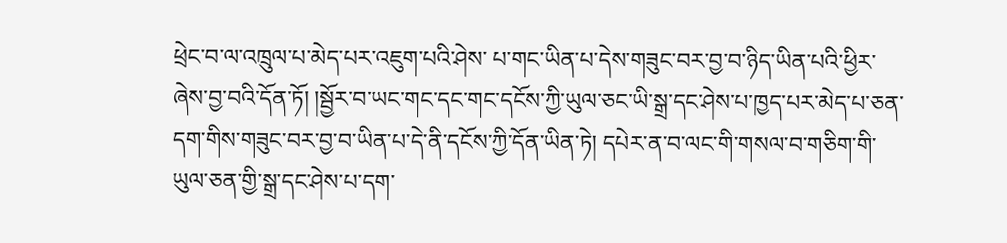ཕྲེང་བ་ལ་འཁྲུལ་པ་མེད་པར་འཇུག་པའི་ཤེས་ པ་གང་ཡིན་པ་དེས་གཟུང་བར་བྱ་བ་ཉིད་ཡིན་པའི་ཕྱིར་ཞེས་བྱ་བའི་དོན་ཏོ། །སྦྱོར་བ་ཡང་གང་དང་གང་དངོས་ཀྱི་ཡུལ་ཅང་ཡི་སྒྲ་དང་ཤེས་པ་ཁྱད་པར་མེད་པ་ཅན་དག་གིས་གཟུང་བར་བྱ་བ་ཡིན་པ་དེ་ནི་དངོས་ཀྱི་དོན་ཡིན་ཏེ། དཔེར་ན་བ་ལང་གི་གསལ་བ་གཅིག་གི་ཡུལ་ཅན་གྱི་སྒྲ་དང་ཤེས་པ་དག་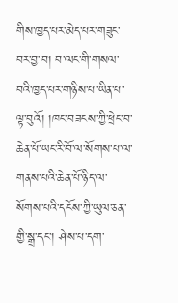གིས་ཁྱད་པར་མེད་པར་གཟུང་བར་བྱ་བ། བ་ལང་གི་གསལ་བའི་ཁྱད་པར་གཉིས་པ་ཡིན་པ་ལྟ་བུའོ། །ཁང་བཟངས་ཀྱི་ཕྲེང་བ་ཆེན་པོ་ཡང་རི་བོ་ལ་སོགས་པ་ལ་གནས་པའི་ཆེན་པོ་ཉིད་ལ་སོགས་པའི་དངོས་ཀྱི་ཡུལ་ཅན་གྱི་སྒྲ་དང་། ཤེས་པ་དག་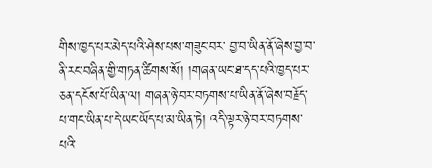གིས་ཁྱད་པར་མེད་པའི་ཤེས་པས་གཟུང་བར་ བྱ་བ་ཡིན་ནོ་ཞེས་བྱ་བ་ནི་རང་བཞིན་གྱི་གཏན་ཚིགས་སོ། །གཞན་ཡང་ཐ་དད་པའི་ཁྱད་པར་ཅན་དངོས་པོ་ཡིན་ལ། གཞན་ཉེ་བར་བཏགས་པ་ཡིན་ནོ་ཞེས་བརྗོད་པ་གང་ཡིན་པ་དེ་ཡང་ཡོད་པ་མ་ཡིན་ཏེ། འདི་ལྟར་ཉེ་བར་བཏགས་པའི་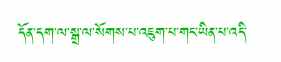དོན་དག་ལ་སྒྲ་ལ་སོགས་པ་འཇུག་པ་གང་ཡིན་པ་འདི་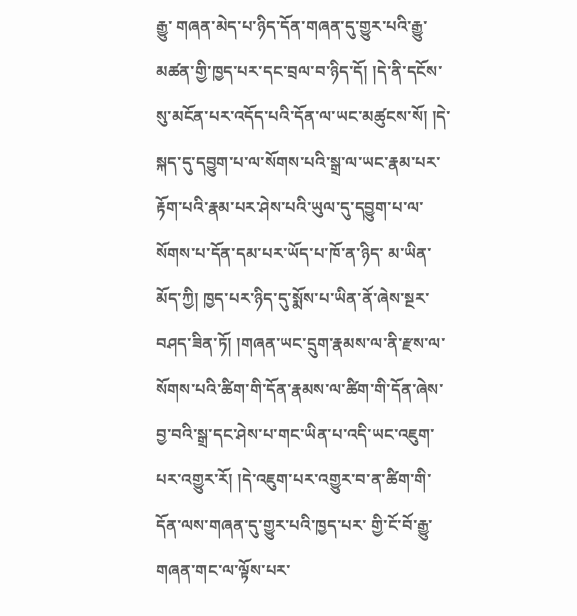རྒྱུ་ གཞན་མེད་པ་ཉིད་དོན་གཞན་དུ་གྱུར་པའི་རྒྱུ་མཚན་གྱི་ཁྱད་པར་དང་བྲལ་བ་ཉིད་དོ། །དེ་ནི་དངོས་སུ་མངོན་པར་འདོད་པའི་དོན་ལ་ཡང་མཚུངས་སོ། །དེ་སྐད་དུ་དབྱུག་པ་ལ་སོགས་པའི་སྒྲ་ལ་ཡང་རྣམ་པར་རྟོག་པའི་རྣམ་པར་ཤེས་པའི་ཡུལ་དུ་དབྱུག་པ་ལ་སོགས་པ་དོན་དམ་པར་ཡོད་པ་ཁོ་ན་ཉིད་ མ་ཡིན་མོད་ཀྱི། ཁྱད་པར་ཉིད་དུ་སྨོས་པ་ཡིན་ནོ་ཞེས་སྔར་བཤད་ཟིན་ཏོ། །གཞན་ཡང་དྲུག་རྣམས་ལ་ནི་རྫས་ལ་སོགས་པའི་ཚིག་གི་དོན་རྣམས་ལ་ཚིག་གི་དོན་ཞེས་བྱ་བའི་སྒྲ་དང་ཤེས་པ་གང་ཡིན་པ་འདི་ཡང་འཇུག་པར་འགྱུར་རོ། །དེ་འཇུག་པར་འགྱུར་བ་ན་ཚིག་གི་དོན་ལས་གཞན་དུ་གྱུར་པའི་ཁྱད་པར་ གྱི་ངོ་བོ་རྒྱུ་གཞན་གང་ལ་ལྟོས་པར་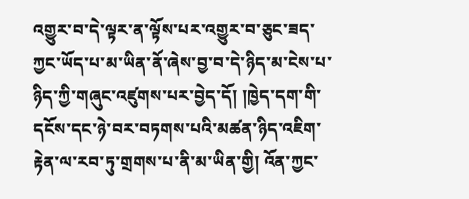འགྱུར་བ་དེ་ལྟར་ན་ལྟོས་པར་འགྱུར་བ་ཅུང་ཟད་ཀྱང་ཡོད་པ་མ་ཡིན་ནོ་ཞེས་བྱ་བ་དེ་ཉིད་མ་ངེས་པ་ཉིད་ཀྱི་གཞུང་འཛུགས་པར་བྱེད་དོ། །ཁྱེད་དག་གི་དངོས་དང་ཉེ་བར་བཏགས་པའི་མཚན་ཉིད་འཇིག་རྟེན་ལ་རབ་ཏུ་གྲགས་པ་ནི་མ་ཡིན་གྱི། འོན་ཀྱང་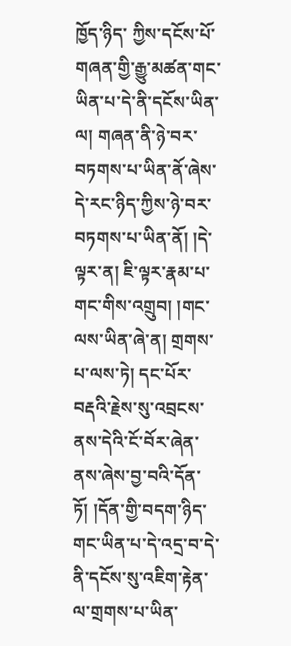ཁྱོད་ཉིད་ ཀྱིས་དངོས་པོ་གཞན་གྱི་རྒྱུ་མཚན་གང་ཡིན་པ་དེ་ནི་དངོས་ཡིན་ལ། གཞན་ནི་ཉེ་བར་བཏགས་པ་ཡིན་ནོ་ཞེས་དེ་རང་ཉིད་ཀྱིས་ཉེ་བར་བཏགས་པ་ཡིན་ནོ། །དེ་ལྟར་ན། ཇི་ལྟར་རྣམ་པ་གང་གིས་འགྲུབ། །གང་ལས་ཡིན་ཞེ་ན། གྲགས་པ་ལས་ཏེ། དང་པོར་བརྡའི་རྗེས་སུ་འབྲངས་ནས་དེའི་ངོ་བོར་ཞེན་ ནས་ཞེས་བྱ་བའི་དོན་ཏོ། །དོན་གྱི་བདག་ཉིད་གང་ཡིན་པ་དེ་འདྲ་བ་དེ་ནི་དངོས་སུ་འཇིག་རྟེན་ལ་གྲགས་པ་ཡིན་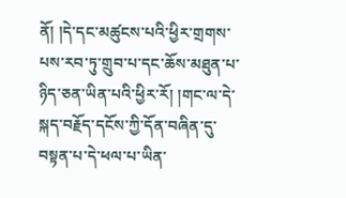ནོ། །དེ་དང་མཚུངས་པའི་ཕྱིར་གྲགས་པས་རབ་ཏུ་གྲུབ་པ་དང་ཆོས་མཐུན་པ་ཉིད་ཅན་ཡིན་པའི་ཕྱིར་རོ། །གང་ལ་དེ་སྐད་བརྗོད་དངོས་ཀྱི་དོན་བཞིན་དུ་བསྟན་པ་དེ་ཕལ་པ་ཡིན་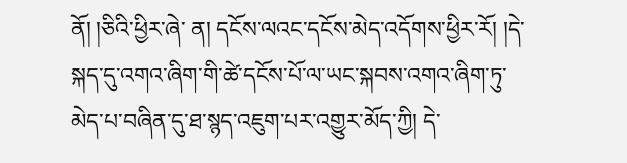ནོ། །ཅིའི་ཕྱིར་ཞེ་ ན། དངོས་ལའང་དངོས་མེད་འདོགས་ཕྱིར་རོ། །དེ་སྐད་དུ་འགའ་ཞིག་གི་ཚེ་དངོས་པོ་ལ་ཡང་སྐབས་འགའ་ཞིག་ཏུ་མེད་པ་བཞིན་དུ་ཐ་སྙད་འཇུག་པར་འགྱུར་མོད་ཀྱི། དེ་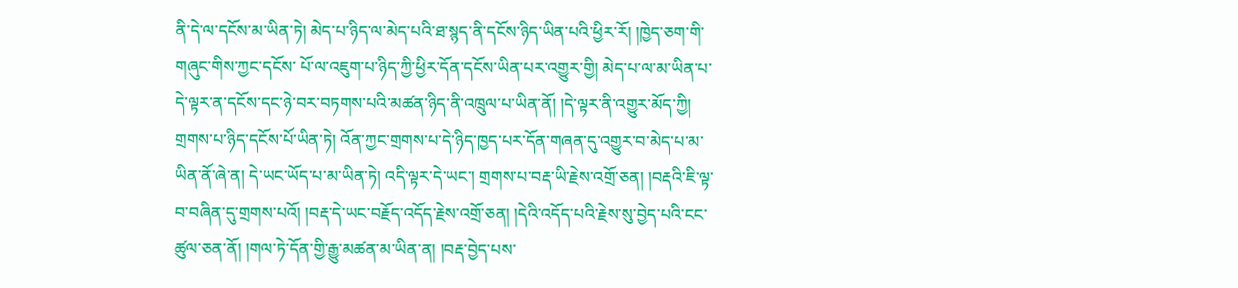ནི་དེ་ལ་དངོས་མ་ཡིན་ཏེ། མེད་པ་ཉིད་ལ་མེད་པའི་ཐ་སྙད་ནི་དངོས་ཉིད་ཡིན་པའི་ཕྱིར་རོ། །ཁྱེད་ཅག་གི་གཞུང་གིས་ཀྱང་དངོས་ པོ་ལ་འཇུག་པ་ཉིད་ཀྱི་ཕྱིར་དོན་དངོས་ཡིན་པར་འགྱུར་གྱི། མེད་པ་ལ་མ་ཡིན་པ་དེ་ལྟར་ན་དངོས་དང་ཉེ་བར་བཏགས་པའི་མཚན་ཉིད་ནི་འཁྲུལ་པ་ཡིན་ནོ། །དེ་ལྟར་ནི་འགྱུར་མོད་ཀྱི། གྲགས་པ་ཉིད་དངོས་པོ་ཡིན་ཏེ། འོན་ཀྱང་གྲགས་པ་དེ་ཉིད་ཁྱད་པར་དོན་གཞན་དུ་འགྱུར་བ་མེད་པ་མ་ཡིན་ནོ་ཞེ་ན། དེ་ཡང་ཡོད་པ་མ་ཡིན་ཏེ། འདི་ལྟར་དེ་ཡང་། གྲགས་པ་བརྡ་ཡི་རྗེས་འགྲོ་ཅན། །བརྡའི་ཇི་ལྟ་བ་བཞིན་དུ་གྲགས་པའོ། །བརྡ་དེ་ཡང་བརྗོད་འདོད་རྗེས་འགྲོ་ཅན། །དེའི་འདོད་པའི་རྗེས་སུ་བྱེད་པའི་ངང་ཚུལ་ཅན་ནོ། །གལ་ཏེ་དོན་གྱི་རྒྱུ་མཚན་མ་ཡིན་ན། །བརྡ་བྱེད་པས་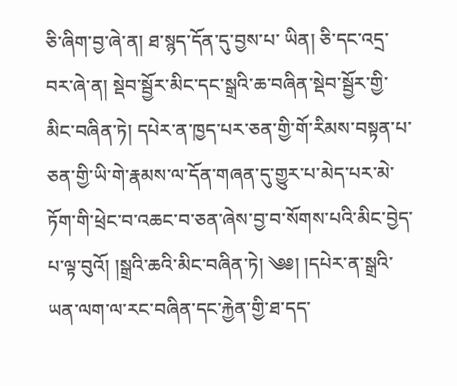ཅི་ཞིག་བྱ་ཞེ་ན། ཐ་སྙད་དོན་དུ་བྱས་པ་ ཡིན། ཅི་དང་འདྲ་བར་ཞེ་ན། སྡེབ་སྦྱོར་མིང་དང་སྒྲའི་ཆ་བཞིན་སྡེབ་སྦྱོར་གྱི་མིང་བཞིན་ཏེ། དཔེར་ན་ཁྱད་པར་ཅན་གྱི་གོ་རིམས་བསྟན་པ་ཅན་གྱི་ཡི་གེ་རྣམས་ལ་དོན་གཞན་དུ་གྱུར་པ་མེད་པར་མེ་ཏོག་གི་ཕྲེང་བ་འཆང་བ་ཅན་ཞེས་བྱ་བ་སོགས་པའི་མིང་བྱེད་པ་ལྟ་བུའོ། །སྒྲའི་ཆའི་མིང་བཞིན་ཏེ། ༄༅། །དཔེར་ན་སྒྲའི་ཡན་ལག་ལ་རང་བཞིན་དང་རྐྱེན་གྱི་ཐ་དད་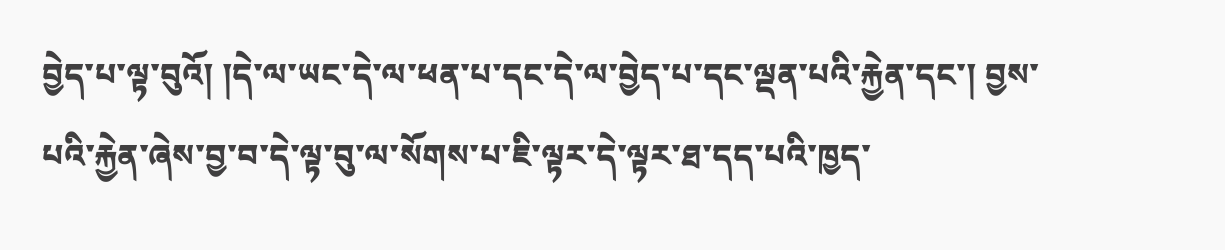བྱེད་པ་ལྟ་བུའོ། །དེ་ལ་ཡང་དེ་ལ་ཕན་པ་དང་དེ་ལ་བྱེད་པ་དང་ལྡན་པའི་རྐྱེན་དང་། བྱས་པའི་རྐྱེན་ཞེས་བྱ་བ་དེ་ལྟ་བུ་ལ་སོགས་པ་ཇི་ལྟར་དེ་ལྟར་ཐ་དད་པའི་ཁྱད་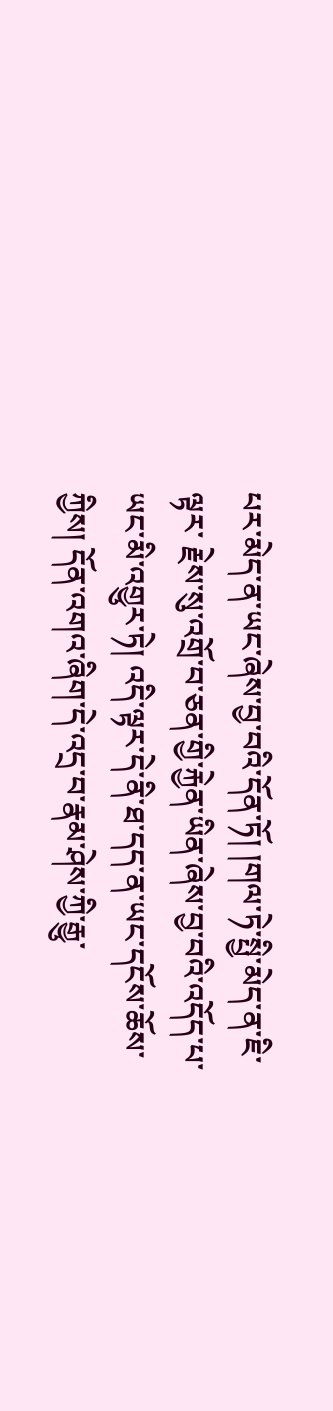པར་མེད་ན་ཡང་ཞེས་བྱ་བའི་དོན་ཏོ། །གལ་ཏེ་སྤྱི་མེད་ན་ཇི་ལྟར་ རྗེས་སུ་འགྲོ་བ་ཅན་གྱི་རྐྱེན་ཡིན་ཞེས་བྱ་བའི་འདོད་པ་ཡང་མི་འགྱུར་ཏེ། འདི་ལྟར་དེ་ནི་ཐ་དད་ན་ཡང་དངོས་ཆོས་ཀྱིས། དོན་འགའ་ཞིག་དེ་འདྲ་བ་རྣམ་ཤེས་ཀྱི་རྒྱུ་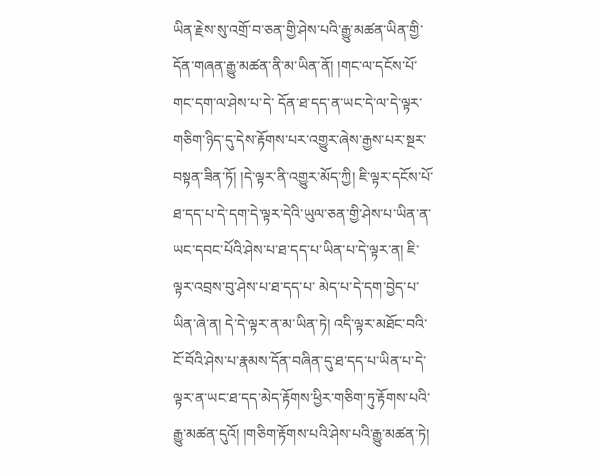ཡིན་རྗེས་སུ་འགྲོ་བ་ཅན་གྱི་ཤེས་པའི་རྒྱུ་མཚན་ཡིན་གྱི་དོན་གཞན་རྒྱུ་མཚན་ནི་མ་ཡིན་ནོ། །གང་ལ་དངོས་པོ་གང་དག་ལ་ཤེས་པ་དེ་ དོན་ཐ་དད་ན་ཡང་དེ་ལ་དེ་ལྟར་གཅིག་ཉིད་དུ་དེས་རྟོགས་པར་འགྱུར་ཞེས་རྒྱས་པར་སྔར་བསྟན་ཟིན་ཏོ། །དེ་ལྟར་ནི་འགྱུར་མོད་ཀྱི། ཇི་ལྟར་དངོས་པོ་ཐ་དད་པ་དེ་དག་དེ་ལྟར་དེའི་ཡུལ་ཅན་གྱི་ཤེས་པ་ཡིན་ན་ཡང་དབང་པོའི་ཤེས་པ་ཐ་དད་པ་ཡིན་པ་དེ་ལྟར་ན། ཇི་ལྟར་འབྲས་བུ་ཤེས་པ་ཐ་དད་པ་ མེད་པ་དེ་དག་བྱེད་པ་ཡིན་ཞེ་ན། དེ་དེ་ལྟར་ན་མ་ཡིན་ཏེ། འདི་ལྟར་མཐོང་བའི་ངོ་བོའི་ཤེས་པ་རྣམས་དོན་བཞིན་དུ་ཐ་དད་པ་ཡིན་པ་དེ་ལྟར་ན་ཡང་ཐ་དད་མེད་རྟོགས་ཕྱིར་གཅིག་ཏུ་རྟོགས་པའི་རྒྱུ་མཚན་དུའོ། །གཅིག་རྟོགས་པའི་ཤེས་པའི་རྒྱུ་མཚན་ཏེ།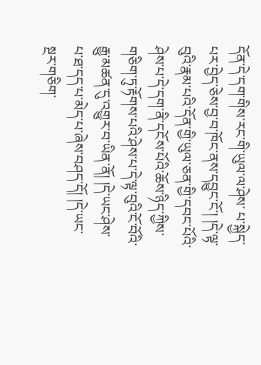དོན་དེ་དག་གིས་རང་གི་ཡུལ་ལ་ཤེས་ པ་སྐྱེད་པར་བྱེད་ཅེས་བྱ་བ་ཁོང་ནས་དབྱུང་ངོ་། །དེ་ལྟ་བུའི་རྣམ་པའི་དོན་གྱི་ཡུལ་ཅན་གྱི་དབང་པོའི་ཤེས་པ་དེ་དག་ནི་དངོས་པོའི་ཆོས་ཉིད་ཀྱིས་གཅིག་ཏུ་རྟོགས་པའི་ཤེས་པ་དེ་ལྟ་བུའི་ངོ་བོའི་རྒྱུ་མཚན་དུ་འགྱུར་བ་ཡིན་ནོ། །དེ་ཡང་ཤེས་པ་ཐ་དད་པ་མེད་པ་ཞེས་བཤད་དོ། །དེ་ཡང་སྔར་གཅིག་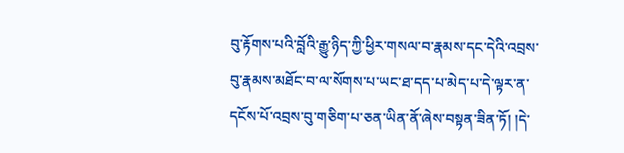བུ་རྟོགས་པའི་བློའི་རྒྱུ་ཉིད་ཀྱི་ཕྱིར་གསལ་བ་རྣམས་དང་དེའི་འབྲས་བུ་རྣམས་མཐོང་བ་ལ་སོགས་པ་ཡང་ཐ་དད་པ་མེད་པ་དེ་ལྟར་ན་དངོས་པོ་འབྲས་བུ་གཅིག་པ་ཅན་ཡིན་ནོ་ཞེས་བསྟན་ཟིན་ཏོ། །དེ་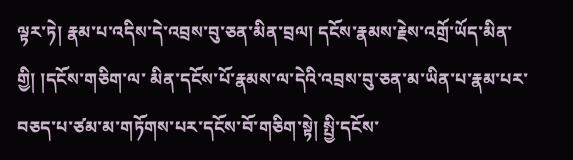ལྟར་ཏེ། རྣམ་པ་འདིས་དེ་འབྲས་བུ་ཅན་མིན་བྲལ། དངོས་རྣམས་རྗེས་འགྲོ་ཡོད་མིན་གྱི། །དངོས་གཅིག་ལ་ མིན་དངོས་པོ་རྣམས་ལ་དེའི་འབྲས་བུ་ཅན་མ་ཡིན་པ་རྣམ་པར་བཅད་པ་ཙམ་མ་གཏོགས་པར་དངོས་བོ་གཅིག་སྟེ། སྤྱི་དངོས་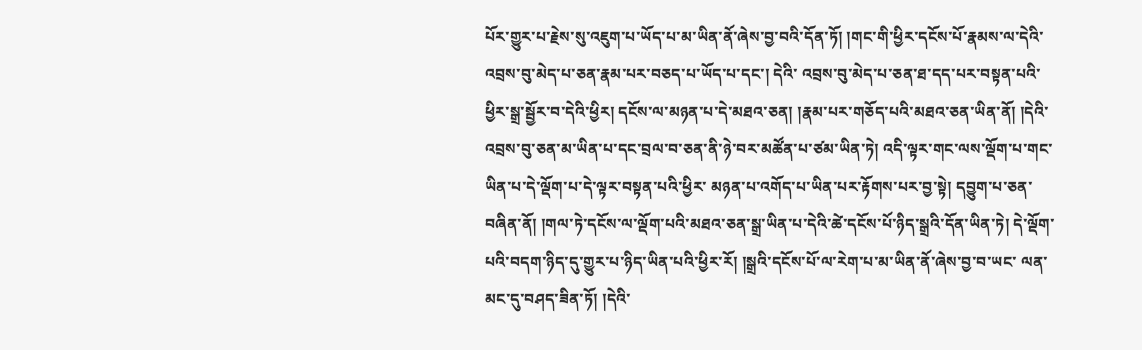པོར་གྱུར་པ་རྗེས་སུ་འཇུག་པ་ཡོད་པ་མ་ཡིན་ནོ་ཞེས་བྱ་བའི་དོན་ཏོ། །གང་གི་ཕྱིར་དངོས་པོ་རྣམས་ལ་དེའི་འབྲས་བུ་མེད་པ་ཅན་རྣམ་པར་བཅད་པ་ཡོད་པ་དང་། དེའི་ འབྲས་བུ་མེད་པ་ཅན་ཐ་དད་པར་བསྟན་པའི་ཕྱིར་སྒྲ་སྦྱོར་བ་དེའི་ཕྱིར། དངོས་ལ་མཉན་པ་དེ་མཐའ་ཅན། །རྣམ་པར་གཅོད་པའི་མཐའ་ཅན་ཡིན་ནོ། །དེའི་འབྲས་བུ་ཅན་མ་ཡིན་པ་དང་བྲལ་བ་ཅན་ནི་ཉེ་བར་མཚོན་པ་ཙམ་ཡིན་ཏེ། འདི་ལྟར་གང་ལས་ལྡོག་པ་གང་ཡིན་པ་དེ་ལྡོག་པ་དེ་ལྟར་བསྟན་པའི་ཕྱིར་ མཉན་པ་འགོད་པ་ཡིན་པར་རྟོགས་པར་བྱ་སྟེ། དབྱུག་པ་ཅན་བཞིན་ནོ། །གལ་ཏེ་དངོས་ལ་ལྡོག་པའི་མཐའ་ཅན་སྒྲ་ཡིན་པ་དེའི་ཚེ་དངོས་པོ་ཉིད་སྒྲའི་དོན་ཡིན་ཏེ། དེ་ལྡོག་པའི་བདག་ཉིད་དུ་གྱུར་པ་ཉིད་ཡིན་པའི་ཕྱིར་རོ། །སྒྲའི་དངོས་པོ་ལ་རེག་པ་མ་ཡིན་ནོ་ཞེས་བྱ་བ་ཡང་ ལན་མང་དུ་བཤད་ཟིན་ཏོ། །དེའི་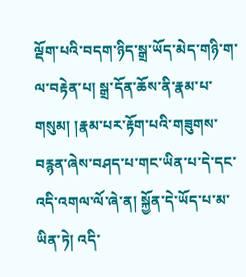ལྡོག་པའི་བདག་ཉིད་སྒྲ་ཡོད་མེད་གཉི་ག་ལ་བརྟེན་པ། སྒྲ་དོན་ཆོས་ནི་རྣམ་པ་གསུམ། །རྣམ་པར་རྟོག་པའི་གཟུགས་བརྙན་ཞེས་བཤད་པ་གང་ཡིན་པ་དེ་དང་འདི་འགལ་ལོ་ཞེ་ན། སྐྱོན་དེ་ཡོད་པ་མ་ཡིན་ཏེ། འདི་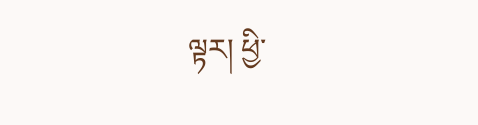ལྟར། ཕྱི་